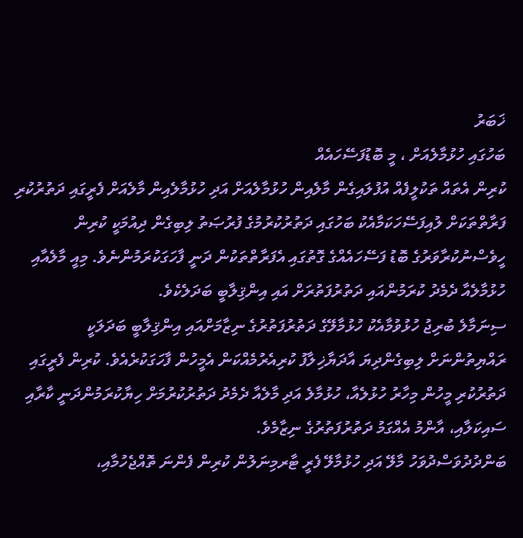ޚަބަރު
ބަހުގައި ހުޅުމާލެއަށް ، މީ ބޮޑުފަސޭހައެއް
ކުރިން އެތައް ތަކުލީފެއް އުފުލައިގެން މާލެއިން ހުޅުމާލެއަށް އަދި ހުޅުމާލެއިން މާލެއަށް ފެރީގައި ދަތުރުކުރި ފަރާތްތަކަށް ލުއިފަސޭހަކަމާއެކު ބަހުގައި ދަތުރުކުރުމުގެ ފުރުޞަތު ލިބިގެން ދިއުމަކީ ކުރިން ހީވެސްނުކުރާވަރުގެ ބޮޑު ފަސޭހައެއްގެ ގޮތުގައި އެފަރާތްތަކުން ދަނީ ފާހަގަކުރަމުންނެވެ. މިއީ މާލެއާއި ހުޅުމާލެއާ ދެމެދު ކުރަމުންއައި ދަތުރުފަތުރަށް އައި އިންޤިލާބީ ބަދަލެކެވެ.
ސިނަމާލެ ބުރިޖު ހުޅުވުމާއެކު ހުޅުމާލޭގެ ދަތުރުފަތުރުގެ ނިޒާމަށްއައި އިންޤިލާބީ ބަދަލަކީ ރައްޔިތުންނަށް ލިބިގެންދިޔަ އާދަޔާޚިލާފު ކުރިއެރުމެއްކަން އެމީހުން ފާހަގަކުރެއެވެ. ކުރިން ފެރީގައި ދަތުރުކުރި މީހުން މިހާރު ހުޅުލެއާ، ހުޅުމާލެ އަދި މާލެއާ ދެމެދު ދަތުރުކުރުމަށް ހިޔާކުރަމުންދަނީ ކާރާއި ސައިކަލާއި، އާންމު އެއްގަމު ދަތުރުފަތުރުގެ ނިޒާމެވެ.
ބަންދުދުވަސްދުވަހު މާލޭ އަދި ހުޅުމާލޭ ފެރީ ޓާރމިނަލުން ކުރިން ފެންނަ ތޮއްޖެހުމާއި،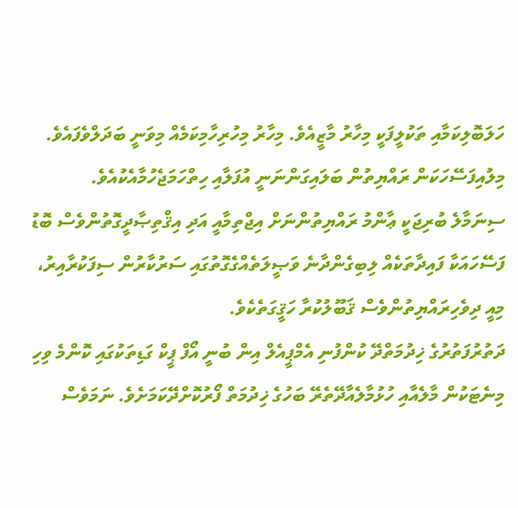ހަލަބޮލިކަމާއި ތަކުލީފަކީ މިހާރު މާޒީއެވެ. މިހާރު މިހުރިހާމިކަމެއް މިވަނީ ބަދަލްވެފައެވެ. މިލުއިފަސޭހަކަން ރައްޔިތުން ބަލައިގަންނަނީ އުފަލާއި ހިތްހަމަޖެހުމާއެކުއެވެ.
ސިނަމާލެ ބުރިޖަކީ ޢާންމު ރައްޔިތުންނަށް އިޖްތިމާއީ އަދި އިޤްތިޞާދީގޮތުންވެސް ބޮޑު ފަސޭހައަކާ ފައިދާތަކެއް ލިބިގެންދާނެ ވަޞީލަތެއްގެގޮތުގައި ސަރުކާރުން ސިފަކުރާއިރު، މިއީ ދިވެހިރައްޔިތުންވެސް ޤަބޫލުކުރާ ހަޤީގަތެކެވެ.
ދަތުރުފަތުރުގެ ޚިދުމަތްދޭ ކުންފުނި އެމްޕީއެލް އިން ބުނީ އޯފް ޕީކް ގަޑިތަކުގައި ކޮންމެ ވިހި މިނެޓަކުން މާލެއާއި ހުޅުމާލެއާދޭތެރޭ ބަހުގެ ޚިދުމަތް ފޯރުކޮށްދޭކަމަށެވެ. ނަމަވެސް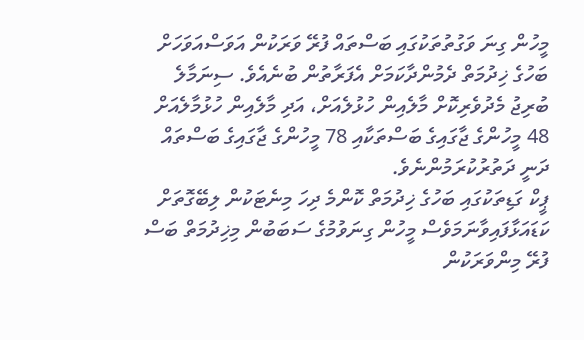މީހުން ގިނަ ވަގުތުތަކުގައި ބަސްތައް ފުރޭ ވަރަކުން އަވަސްއަވަހަށް ބަހުގެ ޚިދުމަތް ދެމުންދާކަމަށް އެފަރާތުން ބުނެއެވެ. ސިނަމާލެ ބުރިޖު މެދުވެރިކޮށް މާލެއިން ހުޅުލެއަށް، އަދި މާލެއިން ހުޅުމާލެއަށް 48 މީހުންގެ ޖާގައިގެ ބަސްތަކާއި 78 މީހުންގެ ޖާގައިގެ ބަސްތައް ދަނީ ދަތުރުކުރަމުންނެވެ.
ޕީކް ގަޑިތަކުގައި ބަހުގެ ޚިދުމަތް ކޮންމެ ދިހަ މިނެޓަކުން ލިބޭގޮތަށް ކަޑައަޅާފައިވާނަމަވެސް މީހުން ގިނަވުމުގެ ސަބަބުން މިޚިދުމަތް ބަސް ފުރޭ މިންވަރަކުން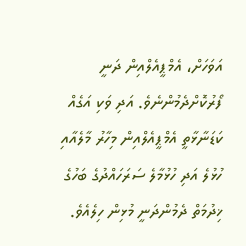އަވަހަށް، އެމްޕީއެލްއިން ދަނީ ފޯރުކޮށްދެމުންނެވެ. އަދި ވަކި އަގެއް ކަޑަނާޅާތީ އެމްޕީއެލްއިން މިހާރު މާލެއާއި ހުޅުލެ އަދި ހުޅުމާލެ ސަރަހައްދުގެ ބަހުގެ ޚިދުމަތް ދެމުންދަނީ މުޅިން ހިލެއެވެ.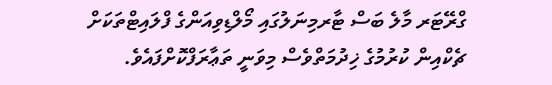ގްރޭޓަރ މާލެ ބަސް ޓާރމިނަލުގައި މޯލްޑިވިއަންގެ ފްލައިޓްތަކަށް ޗެކްއިން ކުރުމުގެ ޚިދުމަތްވެސް މިވަނީ ތަޢާރަފްކޮށްފައެވެ.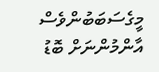މީގެސަބަބުންވެސް އާންމުންނަށް ބޮޑު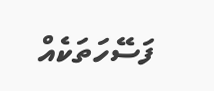ފަސޭހަތަކެއް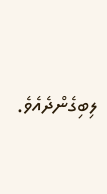ލިބިގެންދެއެވެ.